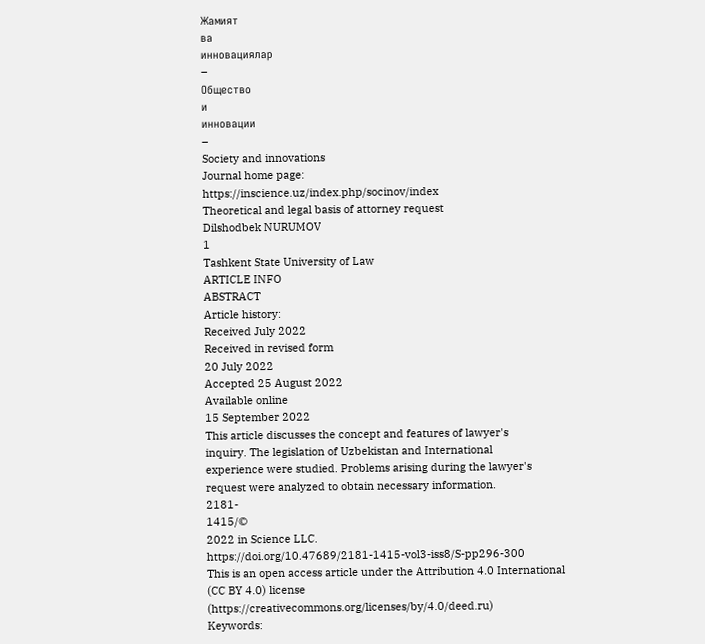Жамият
ва
инновациялар
–
Общество
и
инновации
–
Society and innovations
Journal home page:
https://inscience.uz/index.php/socinov/index
Theoretical and legal basis of attorney request
Dilshodbek NURUMOV
1
Tashkent State University of Law
ARTICLE INFO
ABSTRACT
Article history:
Received July 2022
Received in revised form
20 July 2022
Accepted 25 August 2022
Available online
15 September 2022
This article discusses the concept and features of lawyer's
inquiry. The legislation of Uzbekistan and International
experience were studied. Problems arising during the lawyer's
request were analyzed to obtain necessary information.
2181-
1415/©
2022 in Science LLC.
https://doi.org/10.47689/2181-1415-vol3-iss8/S-pp296-300
This is an open access article under the Attribution 4.0 International
(CC BY 4.0) license (https://creativecommons.org/licenses/by/4.0/deed.ru)
Keywords: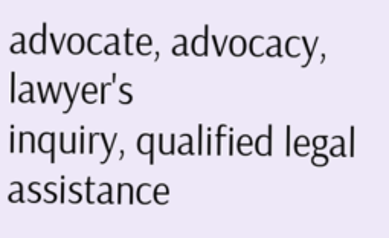advocate, advocacy, lawyer's
inquiry, qualified legal
assistance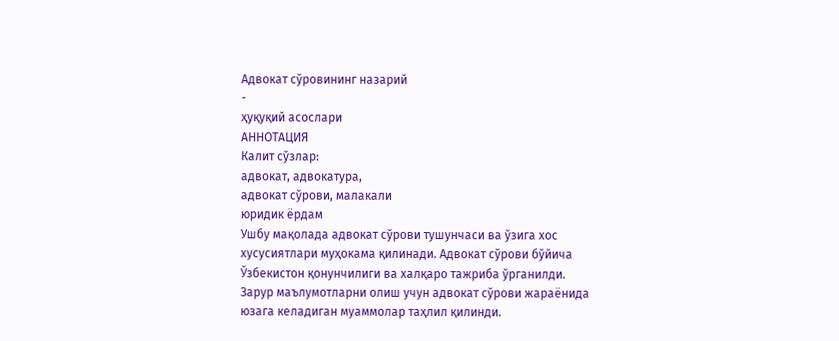Адвокат сўровининг назарий
-
ҳуқуқий асослари
АННОТАЦИЯ
Калит сўзлар:
адвокат, адвокатура,
адвокат сўрови, малакали
юридик ёрдам
Ушбу мақолада адвокат сўрови тушунчаси ва ўзига хос
хусусиятлари муҳокама қилинади. Адвокат сўрови бўйича
Ўзбекистон қонунчилиги ва халқаро тажриба ўрганилди.
Зарур маълумотларни олиш учун адвокат сўрови жараёнида
юзага келадиган муаммолар таҳлил қилинди.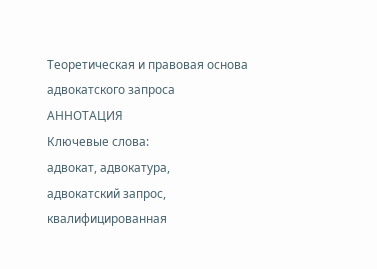Теоретическая и правовая основа адвокатского запроса
АННОТАЦИЯ
Ключевые слова:
адвокат, адвокатура,
адвокатский запрос,
квалифицированная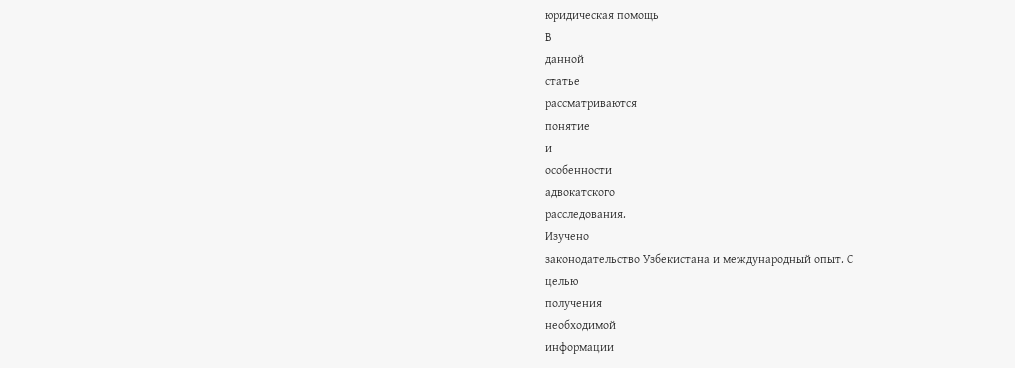юридическая помощь
В
данной
статье
рассматриваются
понятие
и
особенности
адвокатского
расследования.
Изучено
законодательство Узбекистана и международный опыт. С
целью
получения
необходимой
информации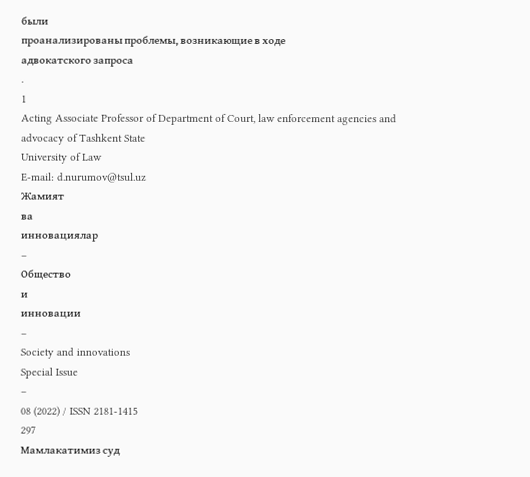были
проанализированы проблемы, возникающие в ходе
адвокатского запроса
.
1
Acting Associate Professor of Department of Court, law enforcement agencies and advocacy of Tashkent State
University of Law
E-mail: d.nurumov@tsul.uz
Жамият
ва
инновациялар
–
Общество
и
инновации
–
Society and innovations
Special Issue
–
08 (2022) / ISSN 2181-1415
297
Мамлакатимиз суд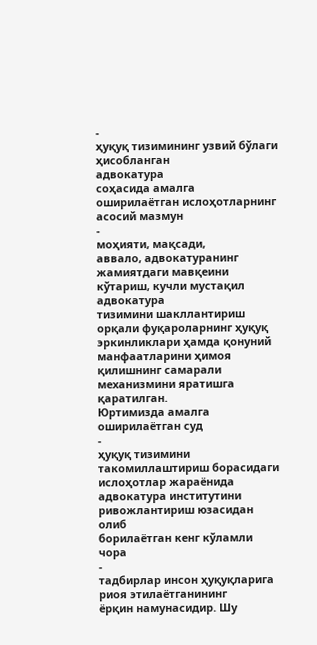-
ҳуқуқ тизимининг узвий бўлаги ҳисобланган
адвокатура
соҳасида амалга оширилаётган ислоҳотларнинг асосий мазмун
-
моҳияти, мақсади,
аввало, адвокатуранинг жамиятдаги мавқеини кўтариш, кучли мустақил адвокатура
тизимини шакллантириш орқали фуқароларнинг ҳуқуқ эркинликлари ҳамда қонуний
манфаатларини ҳимоя қилишнинг самарали механизмини яратишга қаратилган.
Юртимизда амалга оширилаётган суд
-
ҳуқуқ тизимини такомиллаштириш борасидаги
ислоҳотлар жараёнида адвокатура институтини ривожлантириш юзасидан олиб
борилаётган кенг кўламли чора
-
тадбирлар инсон ҳуқуқларига риоя этилаётганининг
ёрқин намунасидир. Шу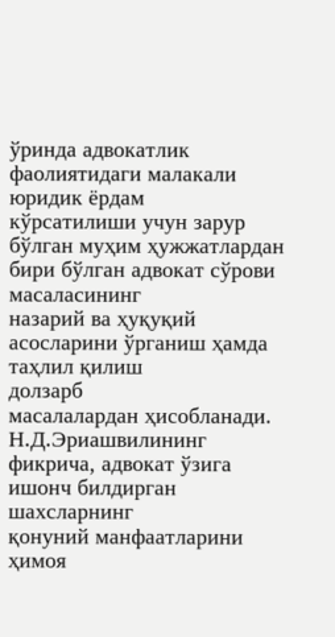ўринда адвокатлик фаолиятидаги малакали юридик ёрдам
кўрсатилиши учун зарур
бўлган муҳим ҳужжатлардан бири бўлган адвокат сўрови
масаласининг
назарий ва ҳуқуқий асосларини ўрганиш ҳамда таҳлил қилиш
долзарб
масалалардан ҳисобланади.
Н.Д.Эриашвилининг
фикрича, адвокат ўзига ишонч билдирган шахсларнинг
қонуний манфаатларини ҳимоя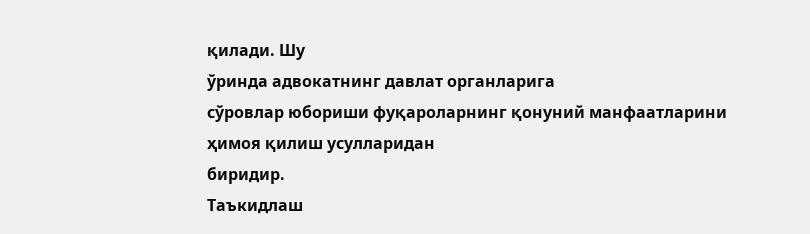қилади. Шу
ўринда адвокатнинг давлат органларига
сўровлар юбориши фуқароларнинг қонуний манфаатларини ҳимоя қилиш усулларидан
биридир.
Таъкидлаш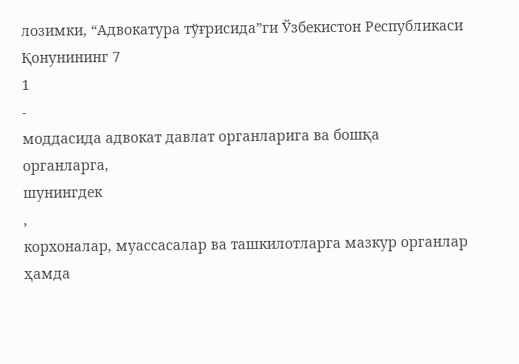лозимки, “Адвокатура тўғрисида”ги Ўзбекистон Республикаси
Қонунининг 7
1
-
моддасида адвокат давлат органларига ва бошқа органларга,
шунингдек
,
корхоналар, муассасалар ва ташкилотларга мазкур органлар ҳамда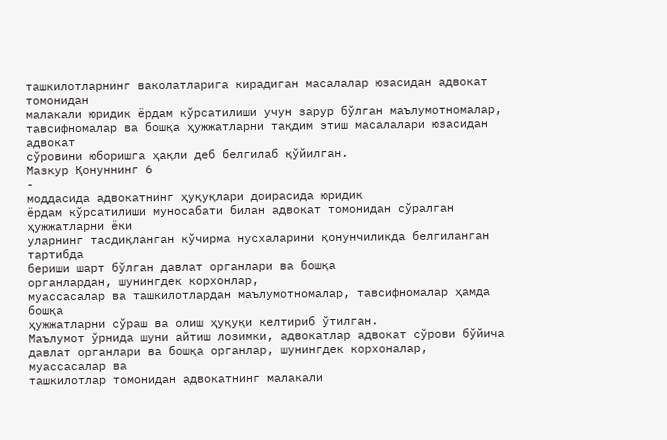ташкилотларнинг ваколатларига кирадиган масалалар юзасидан адвокат томонидан
малакали юридик ёрдам кўрсатилиши учун зарур бўлган маълумотномалар,
тавсифномалар ва бошқа ҳужжатларни тақдим этиш масалалари юзасидан адвокат
сўровини юборишга ҳақли деб белгилаб қўйилган.
Мазкур Қонуннинг 6
-
моддасида адвокатнинг ҳуқуқлари доирасида юридик
ёрдам кўрсатилиши муносабати билан адвокат томонидан сўралган ҳужжатларни ёки
уларнинг тасдиқланган кўчирма нусхаларини қонунчиликда белгиланган тартибда
бериши шарт бўлган давлат органлари ва бошқа
органлардан, шунингдек корхонлар,
муассасалар ва ташкилотлардан маълумотномалар, тавсифномалар ҳамда бошқа
ҳужжатларни сўраш ва олиш ҳуқуқи келтириб ўтилган.
Маълумот ўрнида шуни айтиш лозимки, адвокатлар адвокат сўрови бўйича
давлат органлари ва бошқа органлар, шунингдек корхоналар, муассасалар ва
ташкилотлар томонидан адвокатнинг малакали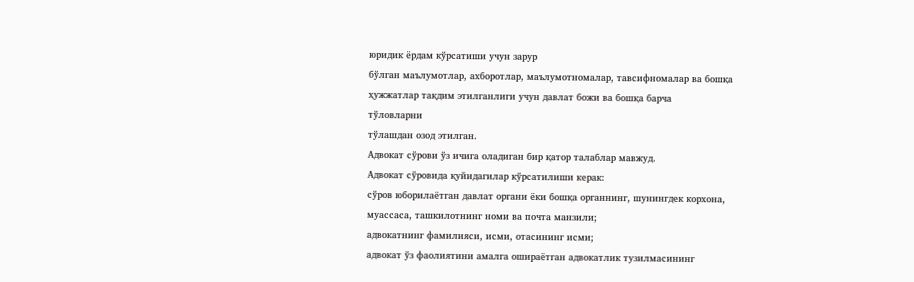юридик ёрдам кўрсатиши учун зарур
бўлган маълумотлар, ахборотлар, маълумотномалар, тавсифномалар ва бошқа
ҳужжатлар тақдим этилганлиги учун давлат божи ва бошқа барча
тўловларни
тўлашдан озод этилган.
Адвокат сўрови ўз ичига оладиган бир қатор талаблар мавжуд.
Адвокат сўровида қуйидагилар кўрсатилиши керак:
сўров юборилаётган давлат органи ёки бошқа органнинг, шунингдек корхона,
муассаса, ташкилотнинг номи ва почта манзили;
адвокатнинг фамилияси, исми, отасининг исми;
адвокат ўз фаолиятини амалга ошираётган адвокатлик тузилмасининг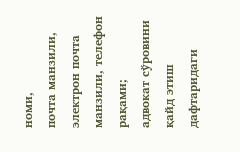номи,
почта манзили, электрон почта манзили, телефон рақами;
адвокат сўровини қайд этиш дафтаридаги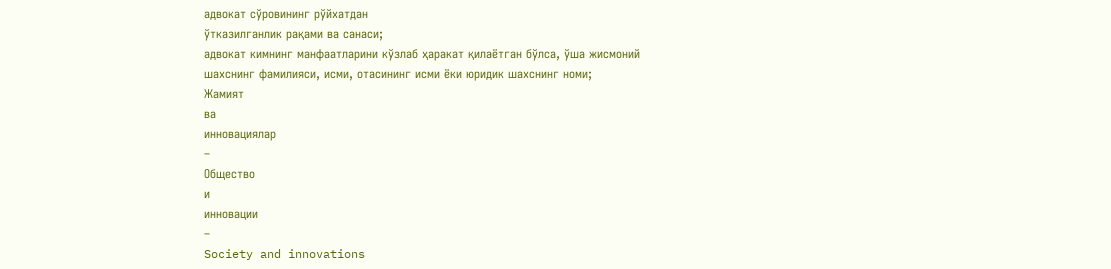адвокат сўровининг рўйхатдан
ўтказилганлик рақами ва санаси;
адвокат кимнинг манфаатларини кўзлаб ҳаракат қилаётган бўлса, ўша жисмоний
шахснинг фамилияси, исми, отасининг исми ёки юридик шахснинг номи;
Жамият
ва
инновациялар
–
Общество
и
инновации
–
Society and innovations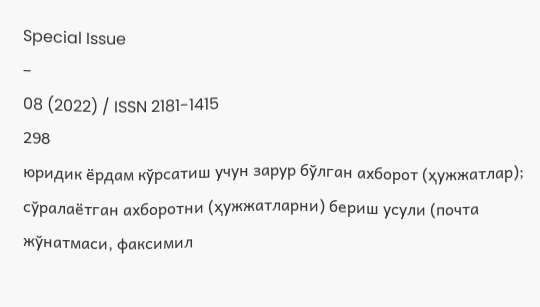Special Issue
–
08 (2022) / ISSN 2181-1415
298
юридик ёрдам кўрсатиш учун зарур бўлган ахборот (ҳужжатлар);
сўралаётган ахборотни (ҳужжатларни) бериш усули (почта жўнатмаси, факсимил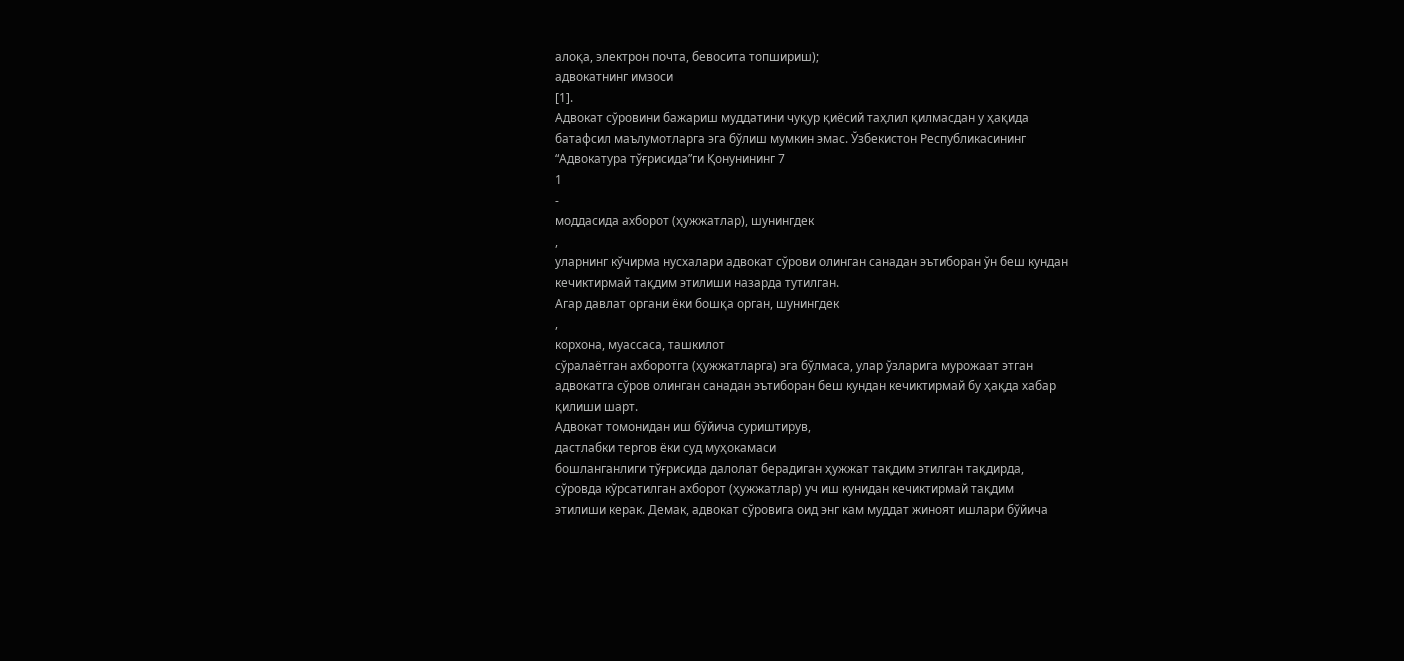алоқа, электрон почта, бевосита топшириш);
адвокатнинг имзоси
[1].
Адвокат сўровини бажариш муддатини чуқур қиёсий таҳлил қилмасдан у ҳақида
батафсил маълумотларга эга бўлиш мумкин эмас. Ўзбекистон Республикасининг
“Адвокатура тўғрисида”ги Қонунининг 7
1
-
моддасида ахборот (ҳужжатлар), шунингдек
,
уларнинг кўчирма нусхалари адвокат сўрови олинган санадан эътиборан ўн беш кундан
кечиктирмай тақдим этилиши назарда тутилган.
Агар давлат органи ёки бошқа орган, шунингдек
,
корхона, муассаса, ташкилот
сўралаётган ахборотга (ҳужжатларга) эга бўлмаса, улар ўзларига мурожаат этган
адвокатга сўров олинган санадан эътиборан беш кундан кечиктирмай бу ҳақда хабар
қилиши шарт.
Адвокат томонидан иш бўйича суриштирув,
дастлабки тергов ёки суд муҳокамаси
бошланганлиги тўғрисида далолат берадиган ҳужжат тақдим этилган тақдирда,
сўровда кўрсатилган ахборот (ҳужжатлар) уч иш кунидан кечиктирмай тақдим
этилиши керак. Демак, адвокат сўровига оид энг кам муддат жиноят ишлари бўйича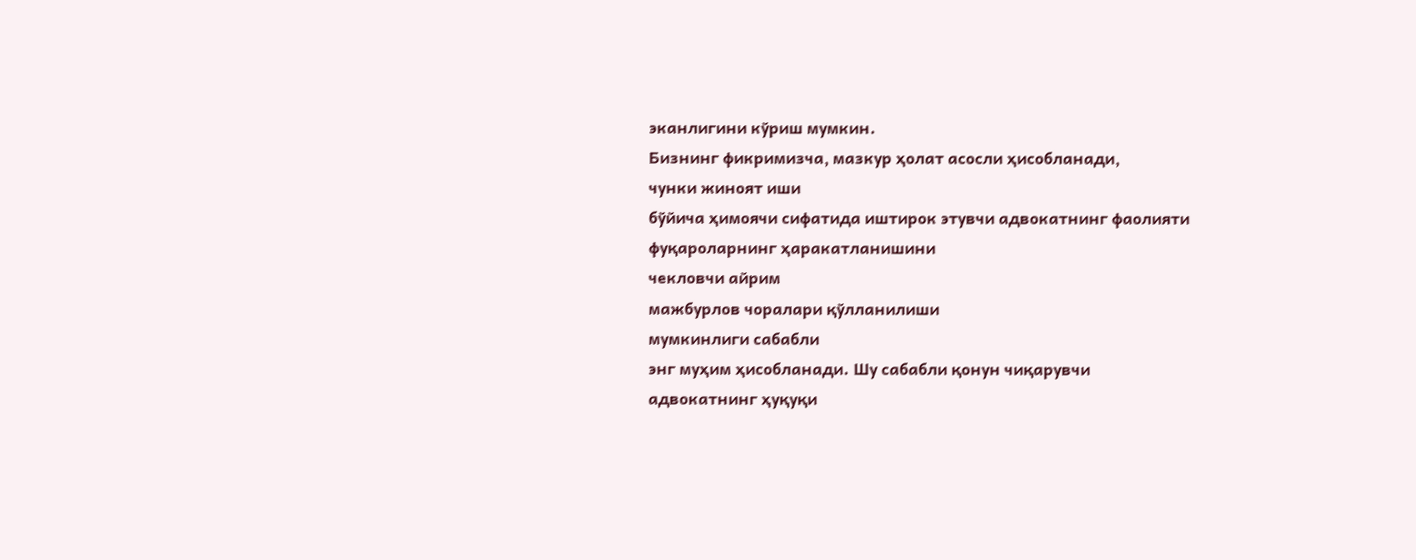эканлигини кўриш мумкин.
Бизнинг фикримизча, мазкур ҳолат асосли ҳисобланади,
чунки жиноят иши
бўйича ҳимоячи сифатида иштирок этувчи адвокатнинг фаолияти
фуқароларнинг ҳаракатланишини
чекловчи айрим
мажбурлов чоралари қўлланилиши
мумкинлиги сабабли
энг муҳим ҳисобланади. Шу сабабли қонун чиқарувчи
адвокатнинг ҳуқуқи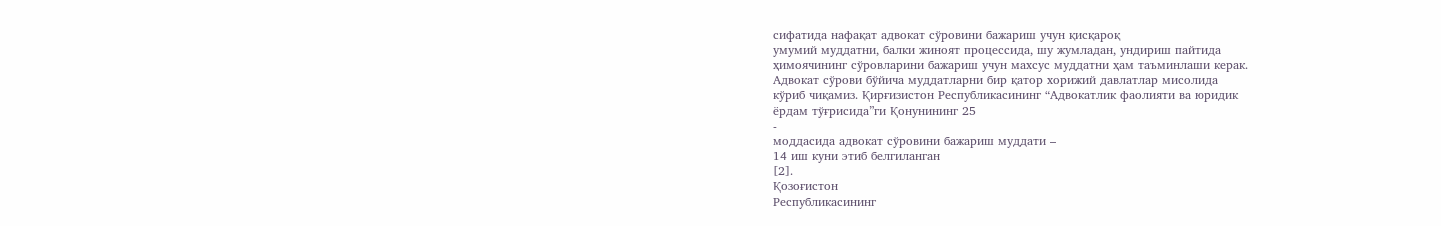сифатида нафақат адвокат сўровини бажариш учун қисқароқ
умумий муддатни, балки жиноят процессида, шу жумладан, ундириш пайтида
ҳимоячининг сўровларини бажариш учун махсус муддатни ҳам таъминлаши керак.
Адвокат сўрови бўйича муддатларни бир қатор хорижий давлатлар мисолида
кўриб чиқамиз. Қирғизистон Республикасининг “Адвокатлик фаолияти ва юридик
ёрдам тўғрисида”ги Қонунининг 25
-
моддасида адвокат сўровини бажариш муддати –
14 иш куни этиб белгиланган
[2].
Қозоғистон
Республикасининг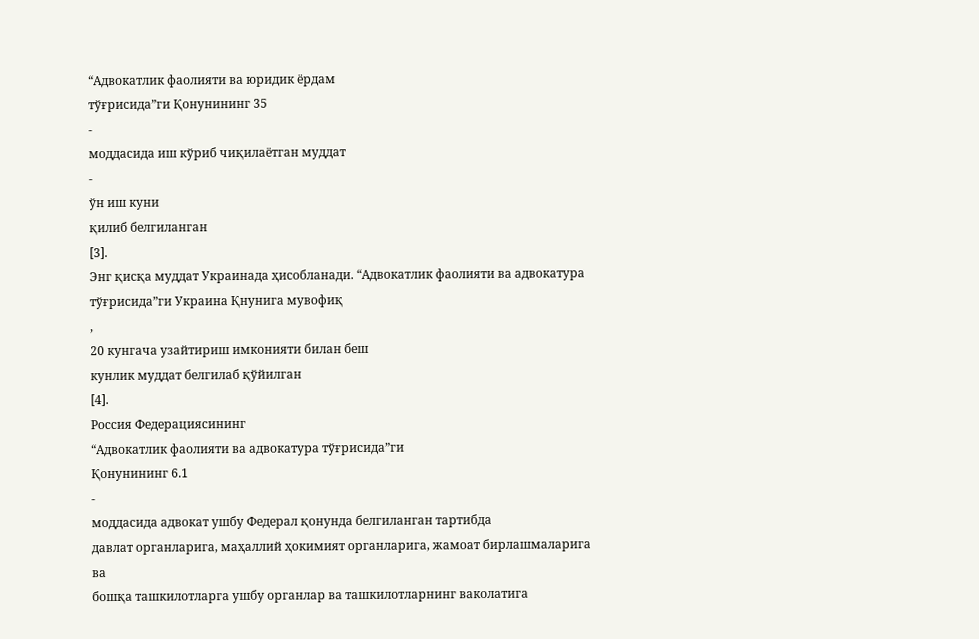“Адвокатлик фаолияти ва юридик ёрдам
тўғрисида”ги Қонунининг 35
-
моддасида иш кўриб чиқилаётган муддат
-
ўн иш куни
қилиб белгиланган
[3].
Энг қисқа муддат Украинада ҳисобланади. “Адвокатлик фаолияти ва адвокатура
тўғрисида”ги Украина Қнунига мувофиқ
,
20 кунгача узайтириш имконияти билан беш
кунлик муддат белгилаб қўйилган
[4].
Россия Федерациясининг
“Адвокатлик фаолияти ва адвокатура тўғрисида”ги
Қонунининг 6.1
-
моддасида адвокат ушбу Федерал қонунда белгиланган тартибда
давлат органларига, маҳаллий ҳокимият органларига, жамоат бирлашмаларига ва
бошқа ташкилотларга ушбу органлар ва ташкилотларнинг ваколатига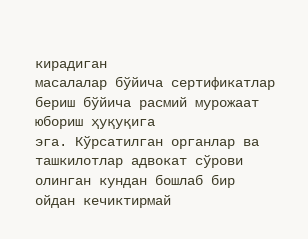кирадиган
масалалар бўйича сертификатлар бериш бўйича расмий мурожаат юбориш ҳуқуқига
эга. Кўрсатилган органлар ва ташкилотлар адвокат сўрови олинган кундан бошлаб бир
ойдан кечиктирмай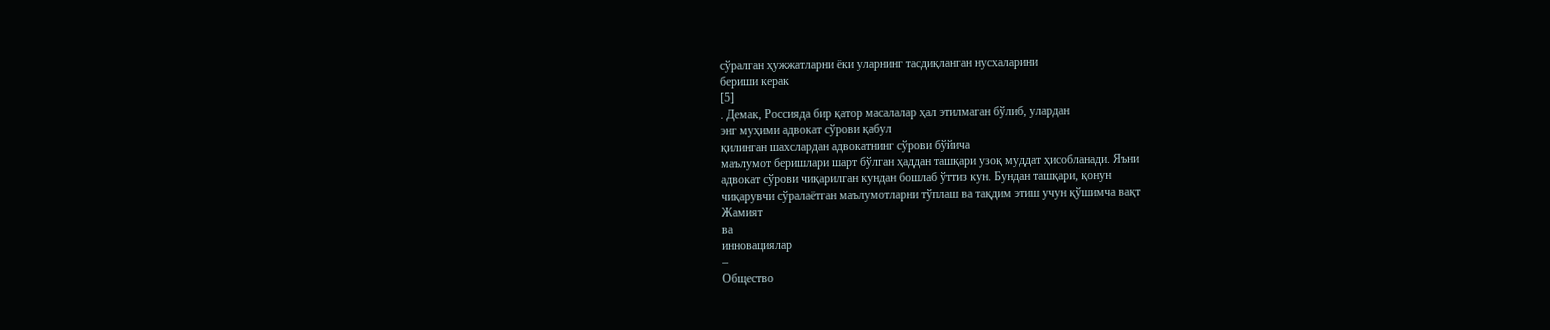сўралган ҳужжатларни ёки уларнинг тасдиқланган нусхаларини
бериши керак
[5]
. Демак, Россияда бир қатор масалалар ҳал этилмаган бўлиб, улардан
энг муҳими адвокат сўрови қабул
қилинган шахслардан адвокатнинг сўрови бўйича
маълумот беришлари шарт бўлган ҳаддан ташқари узоқ муддат ҳисобланади. Яъни
адвокат сўрови чиқарилган кундан бошлаб ўттиз кун. Бундан ташқари, қонун
чиқарувчи сўралаётган маълумотларни тўплаш ва тақдим этиш учун қўшимча вақт
Жамият
ва
инновациялар
–
Общество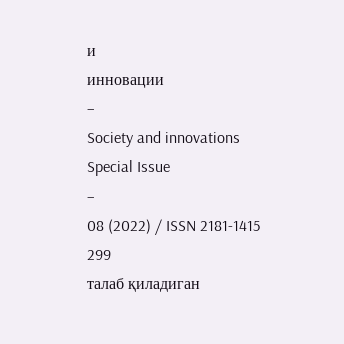и
инновации
–
Society and innovations
Special Issue
–
08 (2022) / ISSN 2181-1415
299
талаб қиладиган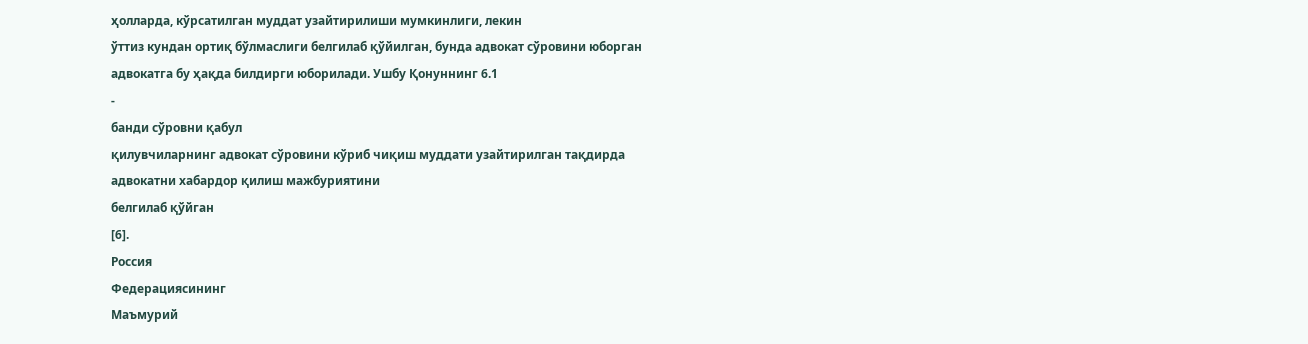ҳолларда, кўрсатилган муддат узайтирилиши мумкинлиги, лекин
ўттиз кундан ортиқ бўлмаслиги белгилаб қўйилган, бунда адвокат сўровини юборган
адвокатга бу ҳақда билдирги юборилади. Ушбу Қонуннинг 6.1
-
банди сўровни қабул
қилувчиларнинг адвокат сўровини кўриб чиқиш муддати узайтирилган тақдирда
адвокатни хабардор қилиш мажбуриятини
белгилаб қўйган
[6].
Россия
Федерациясининг
Маъмурий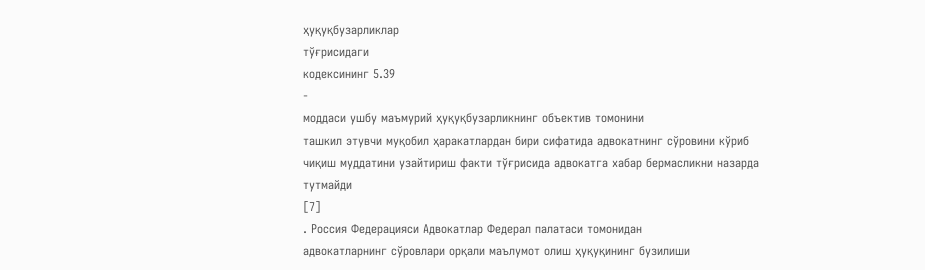ҳуқуқбузарликлар
тўғрисидаги
кодексининг 5.39
-
моддаси ушбу маъмурий ҳуқуқбузарликнинг объектив томонини
ташкил этувчи муқобил ҳаракатлардан бири сифатида адвокатнинг сўровини кўриб
чиқиш муддатини узайтириш факти тўғрисида адвокатга хабар бермасликни назарда
тутмайди
[7]
. Россия Федерацияси Адвокатлар Федерал палатаси томонидан
адвокатларнинг сўровлари орқали маълумот олиш ҳуқуқининг бузилиши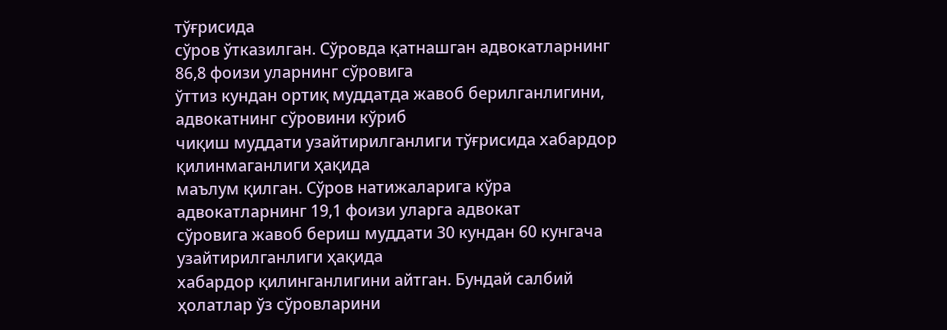тўғрисида
сўров ўтказилган. Сўровда қатнашган адвокатларнинг 86,8 фоизи уларнинг сўровига
ўттиз кундан ортиқ муддатда жавоб берилганлигини, адвокатнинг сўровини кўриб
чиқиш муддати узайтирилганлиги тўғрисида хабардор қилинмаганлиги ҳақида
маълум қилган. Сўров натижаларига кўра адвокатларнинг 19,1 фоизи уларга адвокат
сўровига жавоб бериш муддати 30 кундан 60 кунгача узайтирилганлиги ҳақида
хабардор қилинганлигини айтган. Бундай салбий ҳолатлар ўз сўровларини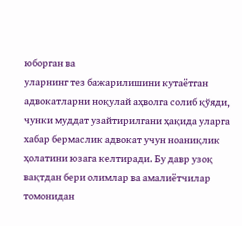юборган ва
уларнинг тез бажарилишини кутаётган адвокатларни ноқулай аҳволга солиб қўяди,
чунки муддат узайтирилгани ҳақида уларга хабар бермаслик адвокат учун ноаниқлик
ҳолатини юзага келтиради. Бу давр узоқ вақтдан бери олимлар ва амалиётчилар
томонидан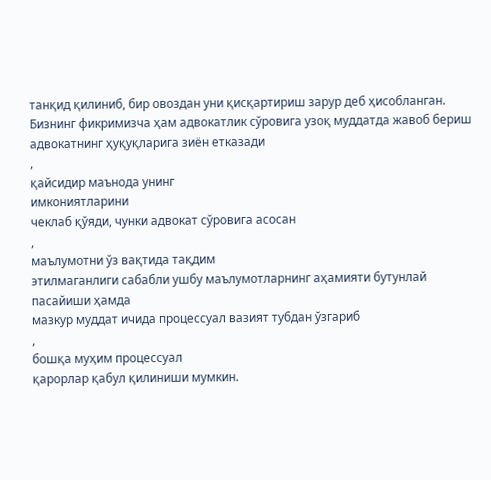танқид қилиниб, бир овоздан уни қисқартириш зарур деб ҳисобланган.
Бизнинг фикримизча ҳам адвокатлик сўровига узоқ муддатда жавоб бериш
адвокатнинг ҳуқуқларига зиён етказади
,
қайсидир маънода унинг
имкониятларини
чеклаб қўяди, чунки адвокат сўровига асосан
,
маълумотни ўз вақтида тақдим
этилмаганлиги сабабли ушбу маълумотларнинг аҳамияти бутунлай пасайиши ҳамда
мазкур муддат ичида процессуал вазият тубдан ўзгариб
,
бошқа муҳим процессуал
қарорлар қабул қилиниши мумкин.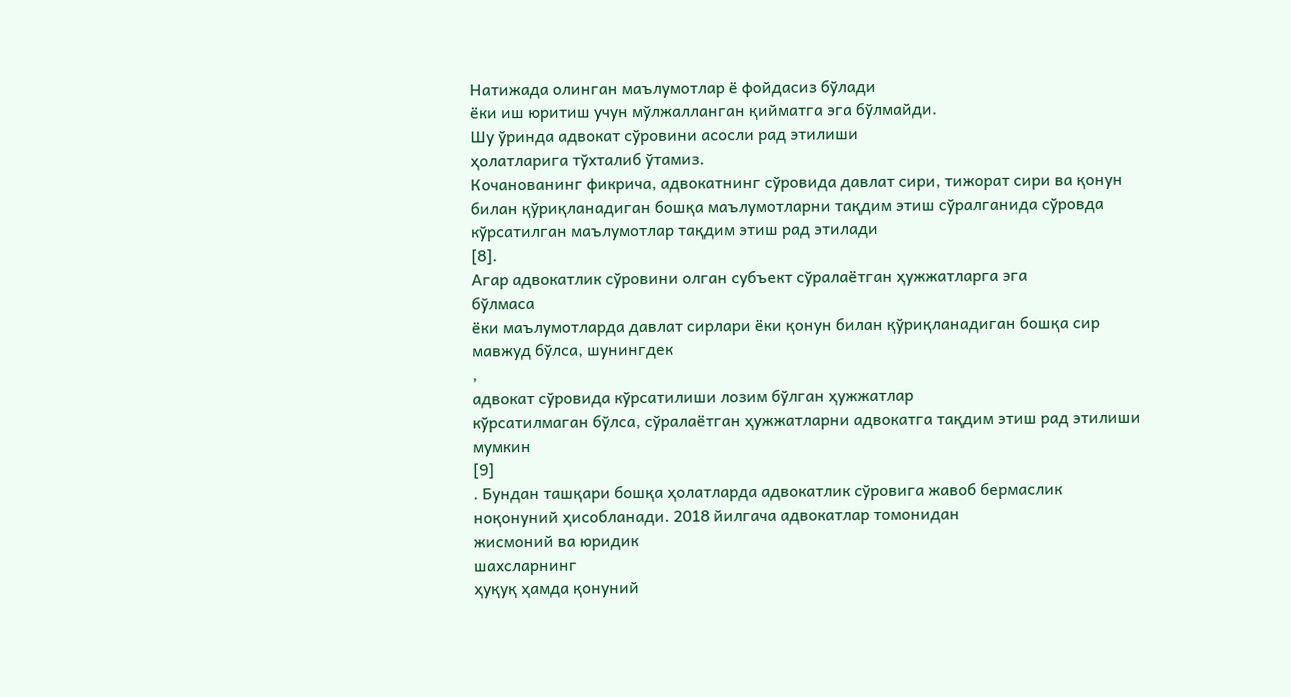Натижада олинган маълумотлар ё фойдасиз бўлади
ёки иш юритиш учун мўлжалланган қийматга эга бўлмайди.
Шу ўринда адвокат сўровини асосли рад этилиши
ҳолатларига тўхталиб ўтамиз.
Кочанованинг фикрича, адвокатнинг сўровида давлат сири, тижорат сири ва қонун
билан қўриқланадиган бошқа маълумотларни тақдим этиш сўралганида сўровда
кўрсатилган маълумотлар тақдим этиш рад этилади
[8].
Агар адвокатлик сўровини олган субъект сўралаётган ҳужжатларга эга
бўлмаса
ёки маълумотларда давлат сирлари ёки қонун билан қўриқланадиган бошқа сир
мавжуд бўлса, шунингдек
,
адвокат сўровида кўрсатилиши лозим бўлган ҳужжатлар
кўрсатилмаган бўлса, сўралаётган ҳужжатларни адвокатга тақдим этиш рад этилиши
мумкин
[9]
. Бундан ташқари бошқа ҳолатларда адвокатлик сўровига жавоб бермаслик
ноқонуний ҳисобланади. 2018 йилгача адвокатлар томонидан
жисмоний ва юридик
шахсларнинг
ҳуқуқ ҳамда қонуний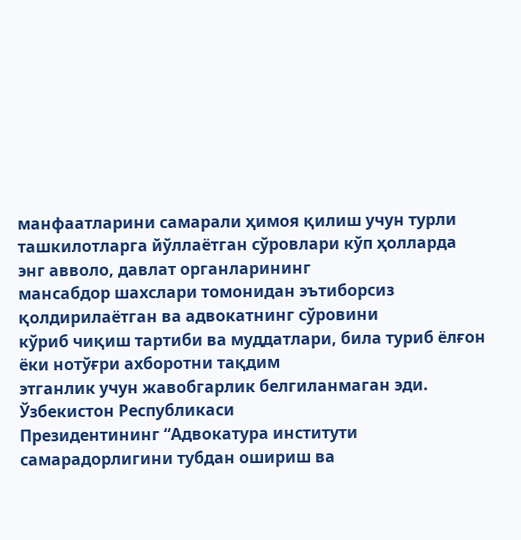манфаатларини самарали ҳимоя қилиш учун турли
ташкилотларга йўллаётган сўровлари кўп ҳолларда
энг авволо, давлат органларининг
мансабдор шахслари томонидан эътиборсиз қолдирилаётган ва адвокатнинг сўровини
кўриб чиқиш тартиби ва муддатлари, била туриб ёлғон ёки нотўғри ахборотни тақдим
этганлик учун жавобгарлик белгиланмаган эди. Ўзбекистон Республикаси
Президентининг “Адвокатура институти самарадорлигини тубдан ошириш ва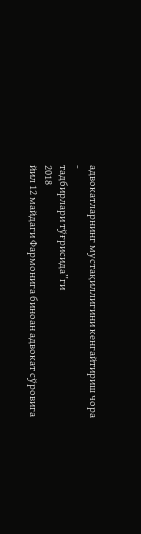адвокатларнинг мустақиллигини кенгайтириш чора
-
тадбирлари тўғрисида”ги
2018
йил 12 майдаги Фармонига биноан адвокат сўровига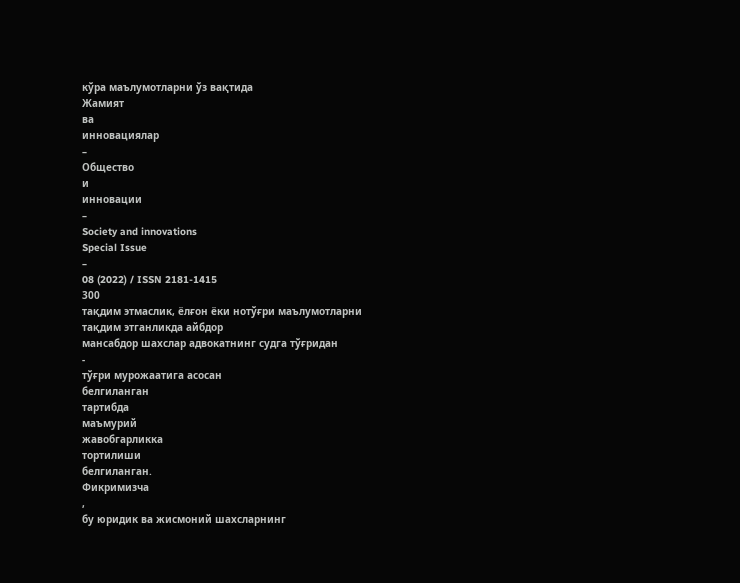кўра маълумотларни ўз вақтида
Жамият
ва
инновациялар
–
Общество
и
инновации
–
Society and innovations
Special Issue
–
08 (2022) / ISSN 2181-1415
300
тақдим этмаслик, ёлғон ёки нотўғри маълумотларни тақдим этганликда айбдор
мансабдор шахслар адвокатнинг судга тўғридан
-
тўғри мурожаатига асосан
белгиланган
тартибда
маъмурий
жавобгарликка
тортилиши
белгиланган.
Фикримизча
,
бу юридик ва жисмоний шахсларнинг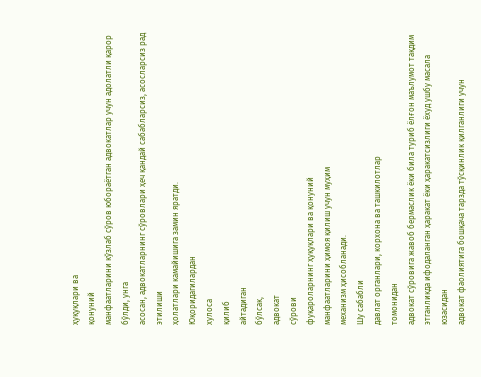ҳуқуқлари ва
қонуний
манфаатларини кўзлаб сўров юбораётган адвокатлар учун адолатли қарор бўлди, унга
асосан, адвокатларнинг сўровлари ҳеч қандай сабабларсиз, асосларсиз рад этилиши
ҳолатлари камайишига замин яратди.
Юқоридагилардан
хулоса
қилиб
айтадиган
бўлсак,
адвокат
сўрови
фуқароларнинг ҳуқуқлари ва қонуний
манфаатларини ҳимоя қилиш учун муҳим
механизм ҳисобланади.
Шу сабабли
давлат органлари, корхона ва ташкилотлар
томонидан
адвокат сўровига жавоб бермаслик ёки била туриб ёлғон маълумот тақдим
этганликда ифодаланган ҳаракат ёки ҳаракатсизлиги ёхуд ушбу масала юзасидан
адвокат фаолиятига бошқача тарзда тўсқинлик қилганлиги учун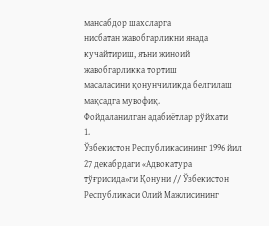мансабдор шахсларга
нисбатан жавобгарликни янада
кучайтириш, яъни жиноий жавобгарликка тортиш
масаласини қонунчиликда белгилаш мақсадга мувофиқ.
Фойдаланилган адабиётлар рўйхати
1.
Ўзбекистон Республикасининг 1996 йил 27 декабрдаги «Адвокатура
тўғрисида»ги Қонуни // Ўзбекистон Республикаси Олий Мажлисининг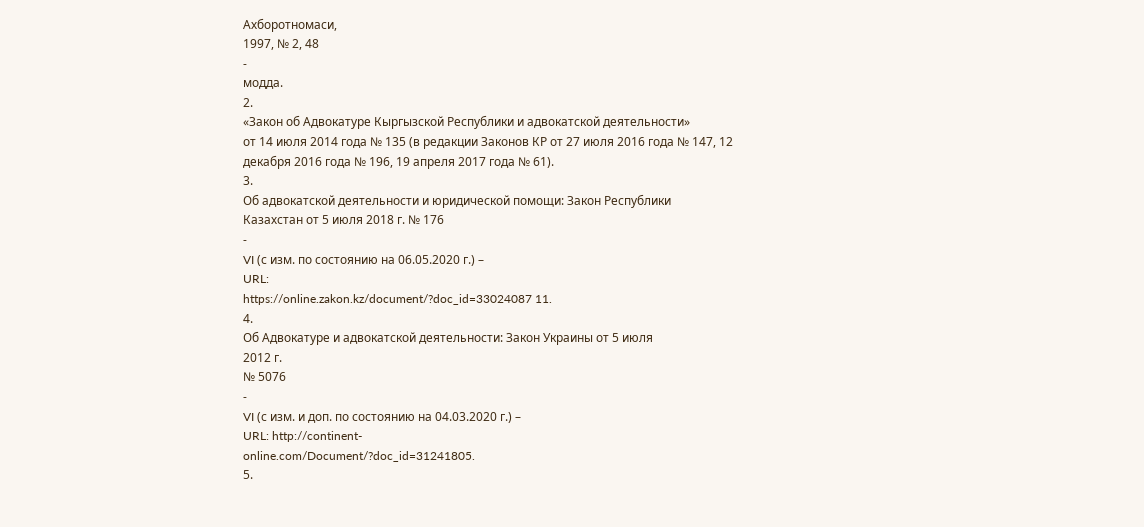Ахборотномаси,
1997, № 2, 48
-
модда.
2.
«Закон об Адвокатуре Кыргызской Республики и адвокатской деятельности»
от 14 июля 2014 года № 135 (в редакции Законов КР от 27 июля 2016 года № 147, 12
декабря 2016 года № 196, 19 апреля 2017 года № 61).
3.
Об адвокатской деятельности и юридической помощи: Закон Республики
Казахстан от 5 июля 2018 г. № 176
-
VI (с изм. по состоянию на 06.05.2020 г.) –
URL:
https://online.zakon.kz/document/?doc_id=33024087 11.
4.
Об Адвокатуре и адвокатской деятельности: Закон Украины от 5 июля
2012 г.
№ 5076
-
VI (с изм. и доп. по состоянию на 04.03.2020 г.) –
URL: http://continent-
online.com/Document/?doc_id=31241805.
5.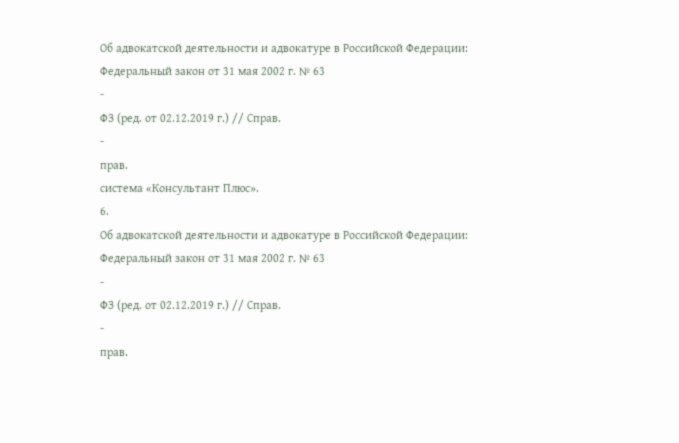Об адвокатской деятельности и адвокатуре в Российской Федерации:
Федеральный закон от 31 мая 2002 г. № 63
-
ФЗ (ред. от 02.12.2019 г.) // Справ.
-
прав.
система «Консультант Плюс».
6.
Об адвокатской деятельности и адвокатуре в Российской Федерации:
Федеральный закон от 31 мая 2002 г. № 63
-
ФЗ (ред. от 02.12.2019 г.) // Справ.
-
прав.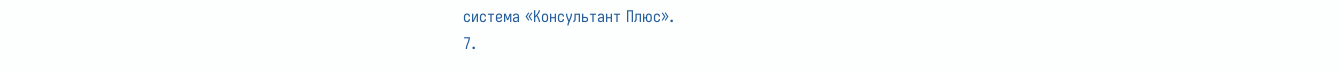система «Консультант Плюс».
7.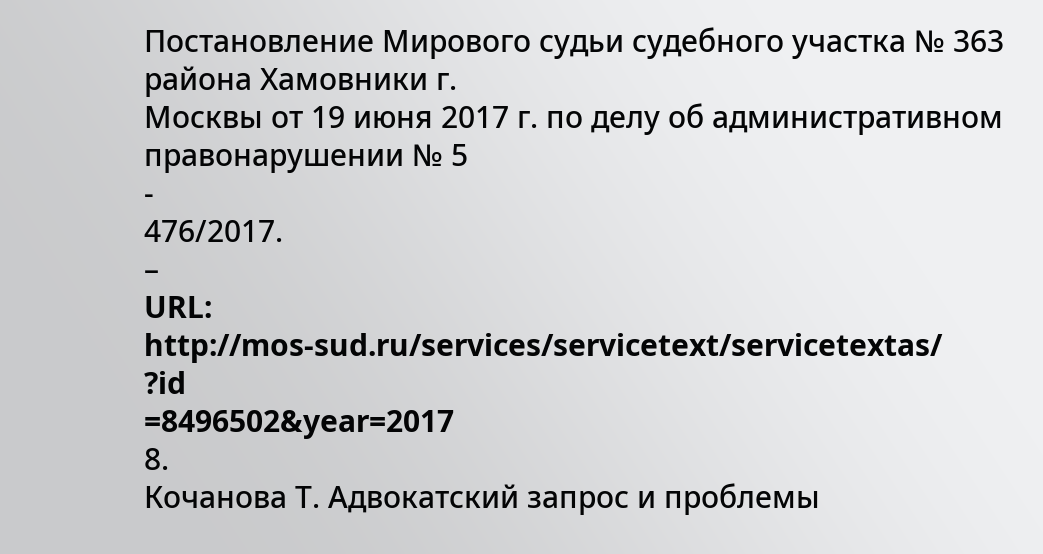Постановление Мирового судьи судебного участка № 363 района Хамовники г.
Москвы от 19 июня 2017 г. по делу об административном правонарушении № 5
-
476/2017.
–
URL:
http://mos-sud.ru/services/servicetext/servicetextas/
?id
=8496502&year=2017
8.
Кочанова Т. Адвокатский запрос и проблемы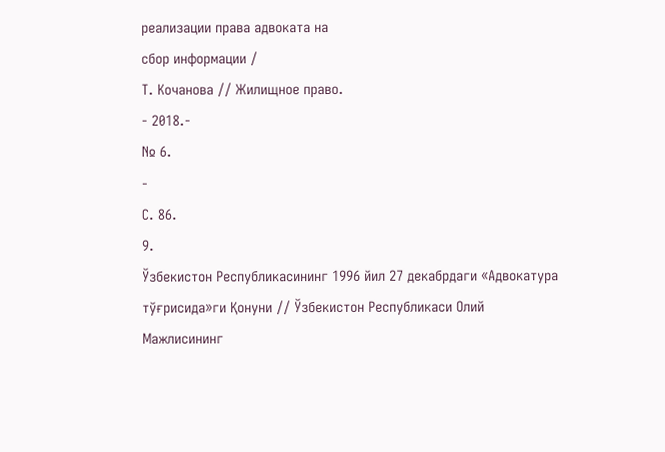реализации права адвоката на
сбор информации /
Т. Кочанова // Жилищное право.
- 2018.-
№ 6.
-
С. 86.
9.
Ўзбекистон Республикасининг 1996 йил 27 декабрдаги «Адвокатура
тўғрисида»ги Қонуни // Ўзбекистон Республикаси Олий Мажлисининг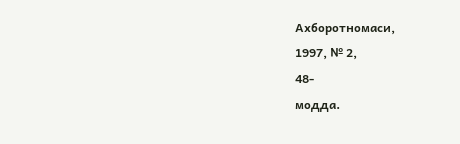Ахборотномаси,
1997, № 2,
48-
модда.